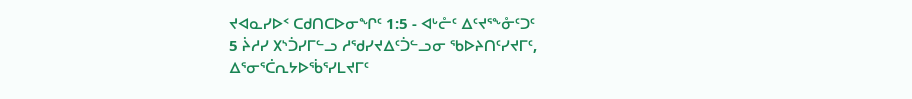ᔪᐊᓇᓯᐅᑉ ᑕᑯᑎᑕᐅᓂᖏᑦ 1:5 - ᐊᒡᓔᑦ ᐃᑦᔪᕐᖕᓁᑦᑐᑦ
5 ᔩᓱᓯ ᙭ᔅᑑᓯᒥᓪᓗ ᓱᖁᓯᔪᐃᑦᑑᓪᓗᓂ ᖃᐅᔨᑎᑦᓯᔪᒥᑦ, ᐃᕐᓂᕐᑖᕆᔭᐅᖄᕐᓯᒪᔪᒥᑦ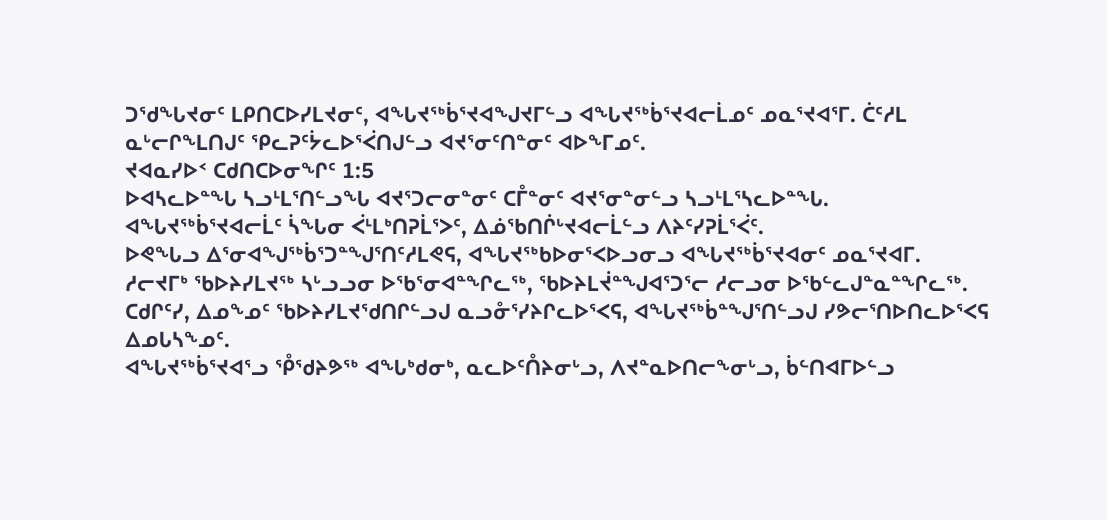ᑐᖁᖓᔪᓂᑦ ᒪᑭᑎᑕᐅᓯᒪᔪᓂᑦ, ᐊᖓᔪᖅᑳᕐᔪᐊᖑᔪᒥᓪᓗ ᐊᖓᔪᖅᑳᕐᔪᐊᓕᒫᓄᑦ ᓄᓇᕐᔪᐊᕐᒥ. ᑖᑦᓱᒪ ᓇᒡᓕᒋᖕᒪᑎᒍᑦ ᕿᓚᕈᑦᔮᓚᐅᕐᐹᑎᒍᓪᓗ ᐊᔪᕐᓂᑦᑎᓐᓂᑦ ᐊᐅᖕᒥᓄᑦ.
ᔪᐊᓇᓯᐅᑉ ᑕᑯᑎᑕᐅᓂᖏᑦ 1:5
ᐅᐊᓴᓚᐅᓐᖓ ᓴᓗᒻᒪᕐᑎᓪᓗᖓ ᐊᔪᕐᑐᓕᓂᓐᓂᑦ ᑕᒤᓐᓂᑦ ᐊᔪᕐᓂᓐᓂᓪᓗ ᓴᓗᒻᒪᕐᓴᓚᐅᓐᖓ.
ᐊᖓᔪᖅᑳᕐᔪᐊᓕᒫᑦ ᓵᖓᓂ ᐹᒻᒪᒃᑎᕈᒫᕐᐳᑦ, ᐃᓅᖃᑎᒌᒡᔪᐊᓕᒫᓪᓗ ᐱᔨᑦᓯᕈᒫᕐᐹᑦ.
ᐅᕙᖓᓗ ᐃᕐᓂᐊᖑᖅᑳᕐᑐᓐᖑᕐᑎᑦᓱᒪᕙᕋ, ᐊᖓᔪᖅᑲᐅᓂᕐᐸᐅᓗᓂᓗ ᐊᖓᔪᖅᑳᕐᔪᐊᓂᑦ ᓄᓇᕐᔪᐊᒥ.
ᓱᓕᔪᒥᒃ ᖃᐅᔨᓯᒪᔪᖅ ᓴᒡᓗᓗᓂ ᐅᖃᕐᓂᐊᓐᖏᓚᖅ, ᖃᐅᔨᒪᔫᓐᖑᐊᕐᑐᕐᓕ ᓱᓕᓗᓂ ᐅᖃᓪᓚᒍᓐᓇᓐᖏᓚᖅ.
ᑕᑯᒋᑦᓯ, ᐃᓄᖕᓄᑦ ᖃᐅᔨᓯᒪᔪᖁᑎᒋᓪᓗᒍ ᓇᓗᓁᕐᓯᔨᒋᓚᐅᕐᐸᕋ, ᐊᖓᔪᖅᑳᓐᖑᕐᑎᓪᓗᒍ ᓯᕗᓕᕐᑎᐅᑎᓚᐅᕐᐸᕋ ᐃᓄᒐᓴᖕᓄᑦ.
ᐊᖓᔪᖅᑳᕐᔪᐊᕐᓗ ᕾᖁᔨᕗᖅ ᐊᖓᒃᑯᓂᒃ, ᓇᓚᐅᑦᑍᔨᓂᒡᓗ, ᐱᔪᓐᓇᐅᑎᓕᖕᓂᒡᓗ, ᑳᓪᑎᐊᒥᐅᓪᓗ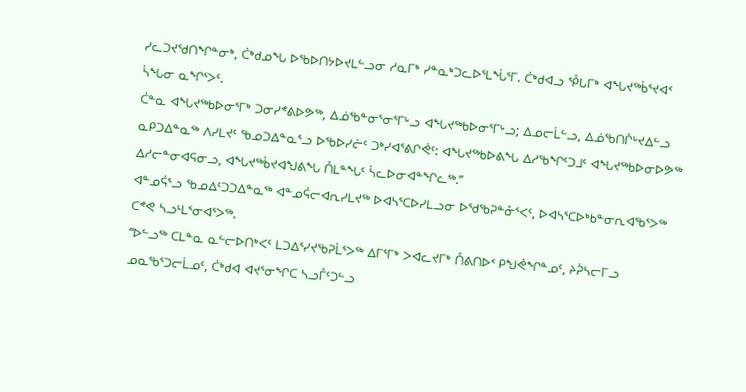ᓯᓚᑐᔪᖁᑎᖏᓐᓂᒃ, ᑖᒃᑯᓄᖓ ᐅᖃᐅᑎᔭᐅᔪᒪᓪᓗᓂ ᓱᓇᒥᒃ ᓯᓐᓇᒃᑐᓚᐅᕐᒪᖔᕐᒥ. ᑖᒃᑯᐊᓗ ᕾᒐᒥᒃ ᐊᖓᔪᖅᑳᕐᔪᐊᑉ ᓵᖓᓂ ᓇᖏᕐᐳᑦ.
ᑖᓐᓇ ᐊᖓᔪᖅᑲᐅᓂᕐᒥᒃ ᑐᓂᓯᕝᕕᐅᕗᖅ, ᐃᓅᖃᓐᓂᕐᓂᕐᒥᒡᓗ ᐊᖓᔪᖅᑲᐅᓂᕐᒥᒡᓗ; ᐃᓄᓕᒫᓪᓗ, ᐃᓅᖃᑎᒌᒡᔪᐃᓪᓗ ᓇᑭᑐᐃᓐᓇᖅ ᐱᓯᒪᔪᑦ ᖃᓄᑐᐃᓐᓇᕐᓗ ᐅᖃᐅᓯᓖᑦ ᑐᒃᓯᐊᕐᕕᒋᕚᑦ: ᐊᖓᔪᖅᑲᐅᕕᖓ ᐃᓱᖃᖏᑦᑐᒧᑦ ᐊᖓᔪᖅᑲᐅᓂᐅᕗᖅ ᐃᓱᓕᓐᓂᐊᕋᓂᓗ, ᐊᖓᔪᖅᑳᔪᐊᖑᕕᖓ ᑍᒪᓐᖓᑦ ᓵᓚᐅᓂᐊᓐᖏᓚᖅ.”
ᐊᓐᓄᕌᕐᓗ ᖃᓄᐃᑦᑐᑐᐃᓐᓇᖅ ᐊᓐᓄᕌᓕᐊᕆᓯᒪᔪᖅ ᐅᐊᓴᕐᑕᐅᓯᒪᓗᓂ ᐅᖁᖃᕈᓐᓁᕐᐸᑦ, ᐅᐊᓴᕐᑕᐅᒃᑲᓐᓂᕆᐊᖃᕐᐳᖅ ᑕᕝᕙ ᓴᓗᒻᒪᕐᓂᐊᕐᐳᖅ.
“ᐅᓪᓗᖅ ᑕᒪᓐᓇ ᓇᓪᓕᐅᑎᒃᐸᑦ ᒪᑐᐃᕐᓯᔪᖃᕈᒫᕐᐳᖅ ᐃᒥᕐᒥᒃ ᐳᐊᓚᔪᒥᒃ ᑍᕕᑎᐅᑉ ᑭᖑᕚᖏᓐᓄᑦ, ᔨᕉᓴᓕᒥᓗ ᓄᓇᖃᕐᑐᓕᒫᓄᑦ, ᑖᒃᑯᐊ ᐊᔪᕐᓂᖏᑕ ᓴᓗᒤᑦᑐᓪᓗ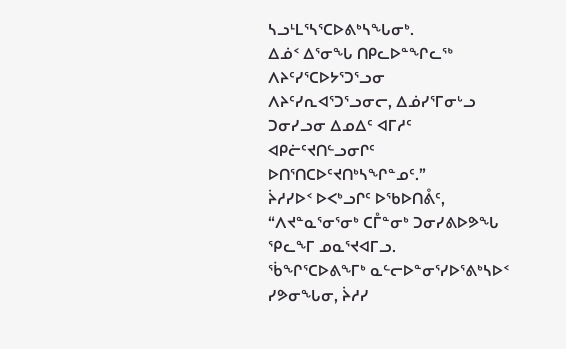ᓴᓗᒻᒪᕐᓴᕐᑕᐅᕕᒃᓴᖓᓂᒃ.
ᐃᓅᑉ ᐃᕐᓂᖓ ᑎᑭᓚᐅᓐᖏᓚᖅ ᐱᔨᑦᓯᕐᑕᐅᔭᕐᑐᕐᓗᓂ ᐱᔨᑦᓯᕆᐊᕐᑐᕐᓗᓂᓕ, ᐃᓅᓯᕐᒥᓂᒡᓗ ᑐᓂᓯᓗᓂ ᐃᓄᐃᑦ ᐊᒥᓱᑦ ᐊᑭᓖᑦᔪᑎᓪᓗᓂᒋᑦ ᐅᑎᕐᑎᑕᐅᑦᔪᑎᒃᓴᖏᓐᓄᑦ.”
ᔩᓱᓯᐅᑉ ᐅᐸᒃᓗᒋᑦ ᐅᖃᐅᑎᕔᑦ, “ᐱᔪᓐᓇᕐᓂᕐᓂᒃ ᑕᒤᓐᓂᒃ ᑐᓂᓯᕕᐅᕗᖓ ᕿᓚᖕᒥ ᓄᓇᕐᔪᐊᒥᓗ.
ᖄᖏᕐᑕᐅᕕᖕᒥᒃ ᓇᓪᓕᐅᓐᓂᕐᓯᐅᕐᕕᒃᓴᐅᑉ ᓯᕗᓂᖓᓂ, ᔩᓱᓯ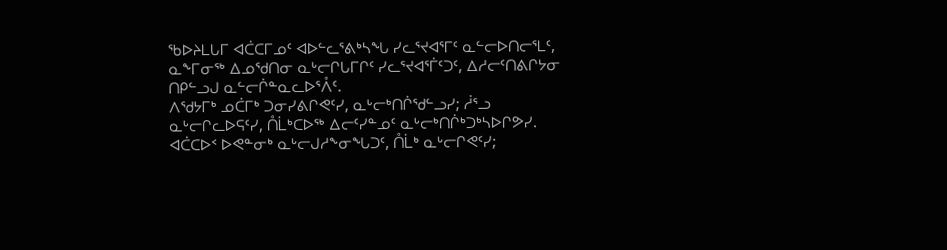ᖃᐅᔨᒪᒐᒥ ᐊᑖᑕᒥᓄᑦ ᐊᐅᓪᓚᕐᕕᒃᓴᖓ ᓯᓚᕐᔪᐊᕐᒥᑦ ᓇᓪᓕᐅᑎᓕᕐᒪᑦ, ᓇᖕᒥᓂᖅ ᐃᓄᖁᑎᓂ ᓇᒡᓕᒋᒐᒥᒋᑦ ᓯᓚᕐᔪᐊᕐᒦᑦᑐᑦ, ᐃᓱᓕᑦᑎᕕᒋᔭᓂ ᑎᑭᓪᓗᒍ ᓇᓪᓕᒌᓐᓇᓚᐅᕐᐰᑦ.
ᐱᖁᔭᒥᒃ ᓄᑖᒥᒃ ᑐᓂᓯᕕᒋᕙᑦᓯ, ᓇᒡᓕᒃᑎᒌᖁᓪᓗᓯ; ᓲᕐᓗ ᓇᒡᓕᒋᓚᐅᕋᑦᓯ, ᑍᒫᒃᑕᐅᖅ ᐃᓕᑦᓯᓐᓄᑦ ᓇᒡᓕᒃᑎᒌᒃᑐᒃᓴᐅᒋᕗᓯ.
ᐊᑖᑕᐅᑉ ᐅᕙᓐᓂᒃ ᓇᒡᓕᒍᓱᖕᓂᖓᑐᑦ, ᑍᒫᒃ ᓇᒡᓕᒋᕙᑦᓯ;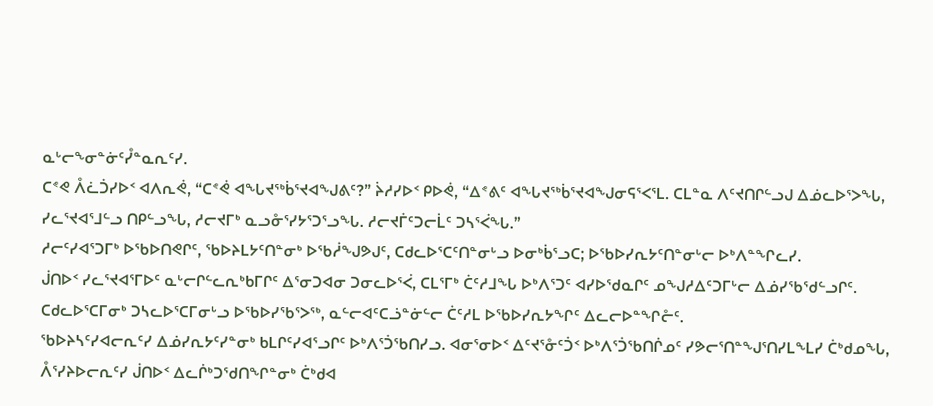ᓇᒡᓕᖕᓂᓐᓃᑦᓮᓐᓇᕆᑦᓯ.
ᑕᕝᕙ ᐰᓛᑑᓯᐅᑉ ᐊᐱᕆᕚ, “ᑕᕝᕚ ᐊᖓᔪᖅᑳᕐᔪᐊᖑᕕᑦ?” ᔩᓱᓯᐅᑉ ᑭᐅᕚ, “ᐃᕝᕕᑦ ᐊᖓᔪᖅᑳᕐᔪᐊᖑᓂᕋᕐᐸᕐᒪ. ᑕᒪᓐᓇ ᐱᑦᔪᑎᒋᓪᓗᒍ ᐃᓅᓚᐅᕐᐳᖓ, ᓯᓚᕐᔪᐊᕐᒧᓪᓗ ᑎᑭᓪᓗᖓ, ᓱᓕᔪᒥᒃ ᓇᓗᓁᕐᓯᔭᕐᑐᕐᓗᖓ. ᓱᓕᔪᒦᑦᑐᓕᒫᑦ ᑐᓴᕐᐹᖓ.”
ᓱᓕᑦᓯᐊᕐᑐᒥᒃ ᐅᖃᐅᑎᕙᒋᑦ, ᖃᐅᔨᒪᔭᑦᑎᓐᓂᒃ ᐅᖃᓲᖑᕗᒍᑦ, ᑕᑯᓚᐅᕐᑕᑦᑎᓐᓂᒡᓗ ᐅᓂᒃᑳᕐᓗᑕ; ᐅᖃᐅᓯᕆᔭᑦᑎᓐᓂᒡᓕ ᐅᒃᐱᓐᖏᓚᓯ.
ᒎᑎᐅᑉ ᓯᓚᕐᔪᐊᕐᒥᐅᑦ ᓇᒡᓕᒋᓪᓚᕆᒃᑲᒥᒋᑦ ᐃᕐᓂᑐᐊᓂ ᑐᓂᓚᐅᕐᐹ, ᑕᒪᕐᒥᒃ ᑖᑦᓱᒧᖓ ᐅᒃᐱᕐᑐᑦ ᐊᓯᐅᖁᓇᒋᑦ ᓄᖑᓱᐃᑦᑐᒥᒡᓕ ᐃᓅᓯᖃᖁᓪᓗᒋᑦ.
ᑕᑯᓚᐅᕐᑕᒥᓂᒃ ᑐᓴᓚᐅᕐᑕᒥᓂᒡᓗ ᐅᖃᐅᓯᖃᕐᐳᖅ, ᓇᓪᓕᐊᑦᑕᓘᓐᓃᓪᓕ ᑖᑦᓱᒪ ᐅᖃᐅᓯᕆᔭᖏᑦ ᐃᓚᓕᐅᓐᖏᓔᑦ.
ᖃᐅᔨᓴᑦᓯᐊᓕᕆᑦᓯ ᐃᓅᓯᕆᔭᑦᓯᓐᓂᒃ ᑲᒪᒋᑦᓯᐊᕐᓗᒋᑦ ᐅᒃᐱᕐᑑᖃᑎᓯᓗ. ᐊᓂᕐᓂᐅᑉ ᐃᑦᔪᕐᓁᑦᑑᑉ ᐅᒃᐱᕐᑑᖃᑎᒌᓄᑦ ᓯᕗᓕᕐᑎᓐᖑᕐᑎᓯᒪᖕᒪᓯ ᑖᒃᑯᓄᖓ, ᐰᕐᓯᔨᐅᓕᕆᑦᓯ ᒎᑎᐅᑉ ᐃᓚᒌᒃᑐᖁᑎᖏᓐᓂᒃ ᑖᒃᑯᐊ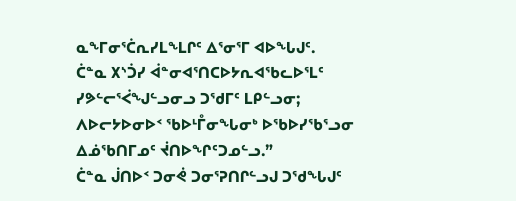ᓇᖕᒥᓂᕐᑖᕆᓯᒪᖕᒪᒋᑦ ᐃᕐᓂᕐᒥ ᐊᐅᖓᒍᑦ.
ᑖᓐᓇ ᙭ᔅᑑᓯ ᐋᓐᓂᐊᕐᑎᑕᐅᔭᕆᐊᖃᓚᐅᕐᒪᑦ ᓯᕗᓪᓕᕐᐹᖑᓪᓗᓂᓗ ᑐᖁᒥᑦ ᒪᑭᓪᓗᓂ; ᐱᐅᓕᔭᐅᓂᐅᑉ ᖃᐅᒻᒤᓂᖓᓂᒃ ᐅᖃᐅᓯᖃᕐᓗᓂ ᐃᓅᖃᑎᒥᓄᑦ ᔫᑎᐅᖏᑦᑐᓄᓪᓗ.”
ᑖᓐᓇ ᒎᑎᐅᑉ ᑐᓂᕚ ᑐᓂᕐᕈᑎᒋᓪᓗᒍ ᑐᖁᖓᒍᑦ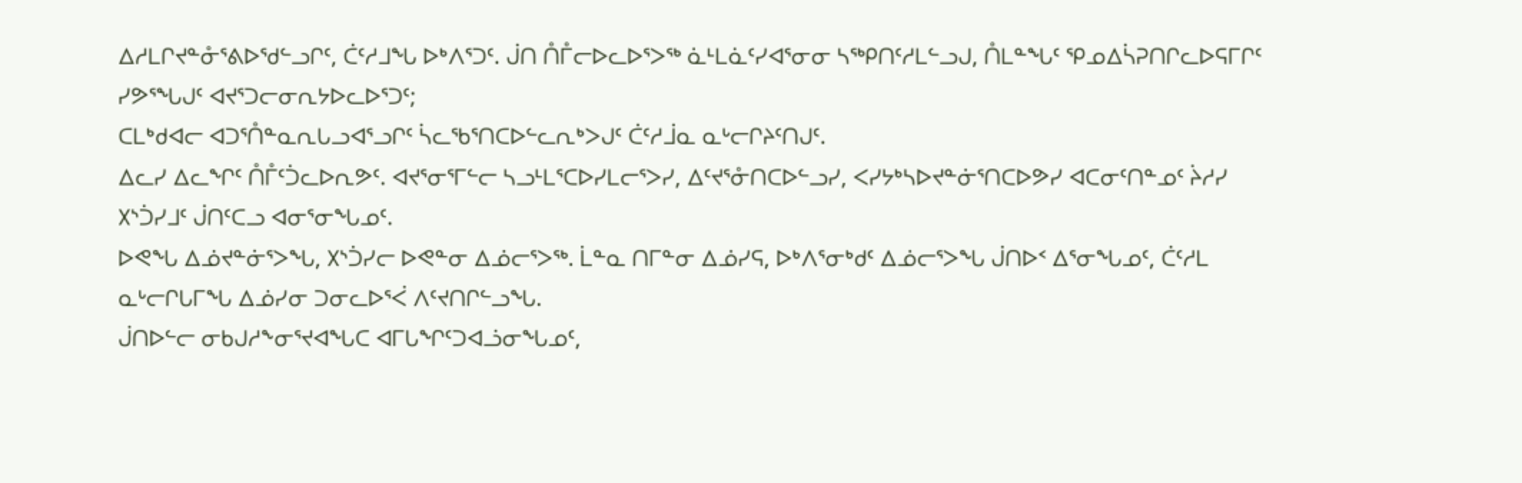ᐃᓱᒪᒋᔪᓐᓁᕐᕕᐅᖁᓪᓗᒋᑦ, ᑖᑦᓱᒧᖓ ᐅᒃᐱᕐᑐᑦ. ᒎᑎ ᑍᒤᓕᐅᓚᐅᕐᐳᖅ ᓈᒻᒪᓈᑦᓯᐊᕐᓂᓂ ᓴᖅᑭᑎᑦᓱᒪᓪᓗᒍ, ᑍᒪᓐᖓᑦ ᕿᓄᐃᓵᕈᑎᒋᓚᐅᕋᒥᒋᑦ ᓯᕗᕐᖓᒍᑦ ᐊᔪᕐᑐᓕᓂᕆᔭᐅᓚᐅᕐᑐᑦ;
ᑕᒪᒃᑯᐊᓕ ᐊᑐᕐᑍᓐᓇᕆᒐᓗᐊᕐᓗᒋᑦ ᓵᓚᖃᕐᑎᑕᐅᓪᓚᕆᒃᐳᒍᑦ ᑖᑦᓱᒨᓇ ᓇᒡᓕᒋᔨᑦᑎᒍᑦ.
ᐃᓚᓯ ᐃᓚᖏᑦ ᑍᒤᑦᑑᓚᐅᕆᕗᑦ. ᐊᔪᕐᓂᕐᒥᓪᓕ ᓴᓗᒻᒪᕐᑕᐅᓯᒪᓕᕐᐳᓯ, ᐃᑦᔪᕐᓁᑎᑕᐅᓪᓗᓯ, ᐸᓯᔭᒃᓴᐅᔪᓐᓃᕐᑎᑕᐅᕗᓯ ᐊᑕᓂᑦᑎᓐᓄᑦ ᔩᓱᓯ ᙭ᔅᑑᓯᒧᑦ ᒎᑎᑦᑕᓗ ᐊᓂᕐᓂᖓᓄᑦ.
ᐅᕙᖓ ᐃᓅᔪᓐᓃᕐᐳᖓ, ᙭ᔅᑑᓯᓕ ᐅᕙᓐᓂ ᐃᓅᓕᕐᐳᖅ. ᒫᓐᓇ ᑎᒥᓐᓂ ᐃᓅᓯᕋ, ᐅᒃᐱᕐᓂᒃᑯᑦ ᐃᓅᓕᕐᐳᖓ ᒎᑎᐅᑉ ᐃᕐᓂᖓᓄᑦ, ᑖᑦᓱᒪ ᓇᒡᓕᒋᒐᒥᖓ ᐃᓅᓯᓂ ᑐᓂᓚᐅᕐᐹ ᐱᑦᔪᑎᒋᓪᓗᖓ.
ᒎᑎᐅᓪᓕ ᓂᑲᒍᓱᖕᓂᕐᔪᐊᖓᑕ ᐊᒥᒐᖏᑦᑐᐊᓘᓂᖓᓄᑦ,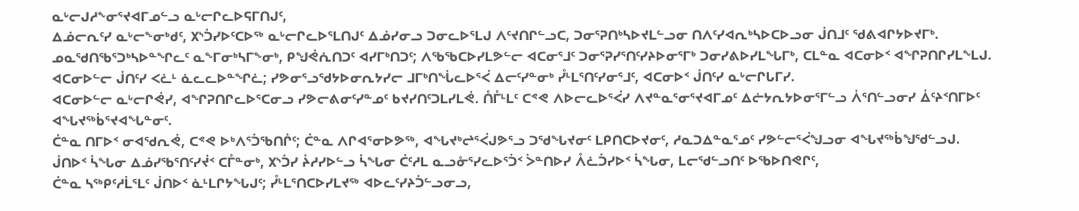ᓇᒡᓕᒍᓱᖕᓂᕐᔪᐊᒥᓄᓪᓗ ᓇᒡᓕᒋᓚᐅᕋᒥᑎᒍᑦ,
ᐃᓅᓕᕆᑦᓯ ᓇᒡᓕᖕᓂᒃᑯᑦ, ᙭ᔅᑑᓯᐅᑦᑕᐅᖅ ᓇᒡᓕᒋᓚᐅᕐᒪᑎᒍᑦ ᐃᓅᓯᓂᓗ ᑐᓂᓚᐅᕐᒪᒍ ᐱᑦᔪᑎᒋᓪᓗᑕ, ᑐᓂᕐᕈᑎᒃᓴᐅᔪᒪᓪᓗᓂ ᑎᐱᑦᓯᐊᕆᒃᓴᐅᑕᐅᓗᓂ ᒎᑎᒧᑦ ᖁᕕᐊᒋᔭᐅᔪᒥᒃ.
ᓄᓇᖁᑎᖃᕐᑐᒃᓴᐅᓐᖏᓚᑦ ᓇᖕᒥᓂᒃᓴᒥᖕᓂᒃ, ᑭᖑᕚᕇᑎᑐᑦ ᐊᓯᒥᒃᑎᑐᑦ; ᐱᖃᖃᑕᐅᓯᒪᕗᓪᓕ ᐊᑕᓂᕐᒧᑦ ᑐᓂᕐᕈᓯᕐᑎᑦᓯᔨᐅᓂᕐᒥᒃ ᑐᓂᓯᕕᐅᓯᒪᖓᒥᒃ, ᑕᒪᓐᓇ ᐊᑕᓂᐅᑉ ᐊᖏᕈᑎᒋᓯᒪᖕᒪᒍ.
ᐊᑕᓂᐅᓪᓕ ᒎᑎᑦᓯ ᐸᓛᒻ ᓈᓚᓚᐅᓐᖏᓛ; ᓯᕗᓂᕐᓗᖁᔭᐅᓂᕆᔭᓯᓕ ᒧᒥᒃᑎᖔᓚᐅᕐᐹ ᐃᓕᑦᓯᓐᓂᒃ ᓮᒻᒪᕐᑎᑦᓯᓂᕐᒧᑦ, ᐊᑕᓂᐅᑉ ᒎᑎᑦᓯ ᓇᒡᓕᒋᒐᒥᓯ.
ᐊᑕᓂᐅᓪᓕ ᓇᒡᓕᒋᕚᓯ, ᐊᖏᕈᑎᒋᓚᐅᕐᑕᓂᓗ ᓯᕗᓕᕕᓂᑦᓯᓐᓄᑦ ᑲᔪᓯᑎᑦᑐᒪᓯᒪᕚ. ᑍᒤᒻᒪᑦ ᑕᕝᕙ ᐱᐅᓕᓚᐅᕐᐹᓯ ᐱᔪᓐᓇᕐᓂᕐᔪᐊᒥᓄᑦ ᐃᓖᔭᕆᔭᐅᓂᕐᒥᓪᓗ ᐲᕐᑎᓪᓗᓂᓯ ᐄᑦᔨᑉᑎᒥᐅᑦ ᐊᖓᔪᖅᑳᕐᔪᐊᖓᓐᓂᑦ.
ᑖᓐᓇ ᑎᒥᐅᑉ ᓂᐊᖁᕆᕚ, ᑕᕝᕙ ᐅᒃᐱᕐᑑᖃᑎᒌᑦ; ᑖᓐᓇ ᐱᒋᐊᕐᓂᐅᕗᖅ, ᐊᖓᔪᒃᖠᕐᐹᒍᕗᕐᓗ ᑐᖁᖓᔪᓂᑦ ᒪᑭᑎᑕᐅᔪᓂᑦ, ᓱᓇᑐᐃᓐᓇᕐᓄᑦ ᓯᕗᓪᓕᕐᐹᖑᓗᓂ ᐊᖓᔪᖅᑳᖑᖁᓪᓗᒍ.
ᒎᑎᐅᑉ ᓵᖓᓂ ᐃᓅᓯᖃᕐᑎᑦᓯᔫᑉ ᑕᒤᓐᓂᒃ, ᙭ᔅᑑᓯ ᔩᓱᓯᐅᓪᓗ ᓵᖓᓂ ᑖᑦᓱᒪ ᓇᓗᓁᕐᓯᓚᐅᕐᑑᑉ ᐴᓐᑎᐅᓯ ᐰᓛᑑᓯᐅᑉ ᓵᖓᓂ, ᒪᓕᖁᓪᓗᑎᑦ ᐅᖃᐅᑎᕙᒋᑦ,
ᑖᓐᓇ ᓴᖅᑭᑦᓱᒫᕐᒪᑦ ᒎᑎᐅᑉ ᓈᒻᒪᒋᔭᖓᒍᑦ; ᓮᒻᒪᕐᑎᑕᐅᓯᒪᔪᖅ ᐊᐅᓚᑦᓯᔨᑑᓪᓗᓂᓗ,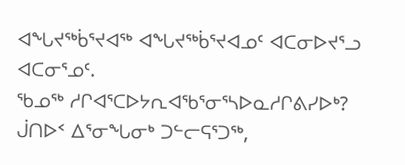ᐊᖓᔪᖅᑳᕐᔪᐊᖅ ᐊᖓᔪᖅᑳᕐᔪᐊᓄᑦ ᐊᑕᓂᐅᔪᕐᓗ ᐊᑕᓂᕐᓄᑦ.
ᖃᓄᖅ ᓱᒋᐊᕐᑕᐅᔭᕆᐊᖃᕐᓂᕐᓴᐅᓇᓱᒋᕕᓯᐅᒃ? ᒎᑎᐅᑉ ᐃᕐᓂᖓᓂᒃ ᑐᓪᓕᕋᕐᑐᖅ,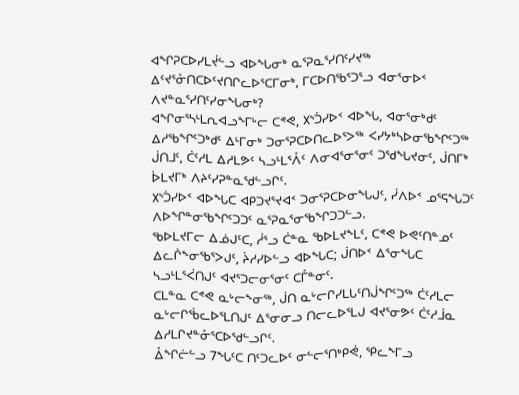ᐊᖏᕈᑕᐅᓯᒪᔫᓪᓗ ᐊᐅᖓᓂᒃ ᓇᕐᕈᓇᕐᓯᑎᑦᓯᔪᖅ ᐃᑦᔪᕐᓁᑎᑕᐅᑦᔪᑎᒋᓚᐅᕐᑕᒥᓂᒃ, ᒥᑕᐅᑎᖃᕐᑐᕐᓗ ᐊᓂᕐᓂᐅᑉ ᐱᔪᓐᓇᕐᓯᑎᑦᓯᓂᖓᓂᒃ?
ᐊᖏᓂᕐᓴᒻᒪᕆᐊᓗᖕᒥᒡᓕ ᑕᕝᕙ, ᙭ᔅᑑᓯᐅᑉ ᐊᐅᖓ, ᐊᓂᕐᓂᒃᑯᑦ ᐃᓱᖃᖏᑦᑐᒃᑯᑦ ᐃᒻᒥᓂᒃ ᑐᓂᕐᕈᑕᐅᑎᓚᐅᕐᐳᖅ ᐸᓯᔭᒃᓴᐅᓂᖃᖏᑦᑐᖅ ᒎᑎᒧᑦ, ᑖᑦᓱᒪ ᐃᓱᒪᕗᑦ ᓴᓗᒻᒪᕐᐰᑦ ᐱᓂᐊᕐᓂᕐᓂᑦ ᑐᖁᖓᔪᓂᑦ, ᒎᑎᒥᒃ ᐆᒪᔪᒥᒃ ᐱᔨᑦᓯᕈᓐᓇᖁᓪᓗᒋᑦ.
᙭ᔅᑑᓯᐅᑉ ᐊᐅᖓᑕ ᐊᑭᑐᔪᕐᔪᐊᑉ ᑐᓂᕐᕈᑕᐅᓂᖓᒍᑦ, ᓰᐱᐅᑉ ᓄᕐᕋᖓᑐᑦ ᐱᐅᖏᓐᓂᖃᖏᑦᑐᑐᑦ ᓇᕐᕈᓇᕐᓂᖃᖏᑐᑐᓪᓗ.
ᖃᐅᒪᔪᒥᓕ ᐃᓅᒍᑦᑕ, ᓲᕐᓗ ᑖᓐᓇ ᖃᐅᒪᔪᖕᒪᑦ, ᑕᕝᕙ ᐅᕙᑦᑎᓐᓄᑦ ᐃᓚᒌᖕᓂᖃᕐᐳᒍᑦ, ᔩᓱᓯᐅᓪᓗ ᐊᐅᖓᑕ; ᒎᑎᐅᑉ ᐃᕐᓂᖓᑕ ᓴᓗᒻᒪᕐᐹᑎᒍᑦ ᐊᔪᕐᑐᓕᓂᕐᓂᑦ ᑕᒤᓐᓂᑦ.
ᑕᒪᓐᓇ ᑕᕝᕙ ᓇᒡᓕᖕᓂᖅ, ᒎᑎ ᓇᒡᓕᒋᓯᒪᒐᑦᑎᒎᖏᑦᑐᖅ ᑖᑦᓱᒪᓕ ᓇᒡᓕᒋᖄᓚᐅᕐᒪᑎᒍᑦ ᐃᕐᓂᓂᓗ ᑎᓕᓚᐅᕐᒪᒍ ᐊᔪᕐᓂᕗᑦ ᑖᑦᓱᒨᓇ ᐃᓱᒪᒋᔪᓐᓁᕐᑕᐅᖁᓪᓗᒋᑦ.
ᐂᖏᓖᓪᓗ 7ᖓᑦᑕ ᑎᑦᑐᓚᐅᑦ ᓂᓪᓕᕐᑎᒃᑭᕚ, ᕿᓚᖕᒥᓗ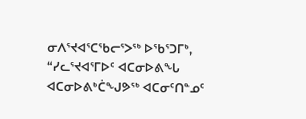ᓂᐱᕐᔪᐊᕐᑕᖃᓕᕐᐳᖅ ᐅᖃᕐᑐᒥᒃ, “ᓯᓚᕐᔪᐊᕐᒥᐅᑦ ᐊᑕᓂᐅᕕᖓ ᐊᑕᓂᐅᕕᒃᑖᖑᕗᖅ ᐊᑕᓂᑦᑎᓐᓄᑦ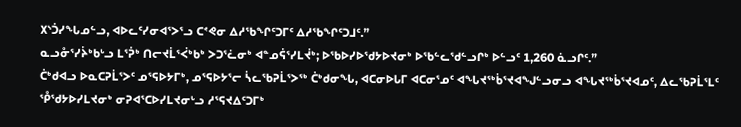᙭ᔅᑑᓯᖓᓄᓪᓗ, ᐊᐅᓚᑦᓯᓂᐊᕐᐳᕐᓗ ᑕᕝᕙᓂ ᐃᓱᖃᖏᑦᑐᒥᑦ ᐃᓱᖃᖏᑦᑐᒧᑦ.”
ᓇᓗᓁᕐᓯᔩᒃᑲᒡᓗ ᒪᕐᕉᒃ ᑎᓕᔪᒫᕐᐹᒃᑲᒃ ᐳᑐᕐᓛᓂᒃ ᐊᓐᓄᕌᕐᓯᒪᔫᒃ; ᐅᖃᐅᓯᐅᖁᔭᐅᔪᓂᒃ ᐅᖃᓪᓚᖁᓪᓗᒋᒃ ᐅᓪᓗᑦ 1,260 ᓈᓗᒋᑦ.”
ᑖᒃᑯᐊᓗ ᐅᓇᑕᕈᒫᕐᐳᑦ ᓄᕐᕋᐅᔭᒥᒃ, ᓄᕐᕋᐅᔭᕐᓕ ᓵᓚᖃᕈᒫᕐᐳᖅ ᑖᒃᑯᓂᖓ, ᐊᑕᓂᐅᒐᒥ ᐊᑕᓂᕐᓄᑦ ᐊᖓᔪᖅᑳᕐᔪᐊᖑᓪᓗᓂᓗ ᐊᖓᔪᖅᑳᕐᔪᐊᓄᑦ, ᐃᓚᖃᕈᒫᕐᒪᑦ ᕾᖁᔭᐅᓯᒪᔪᓂᒃ ᓂᕈᐊᕐᑕᐅᓯᒪᔪᓂᒡᓗ ᓱᕐᕋᔪᐃᑦᑐᒥᒃ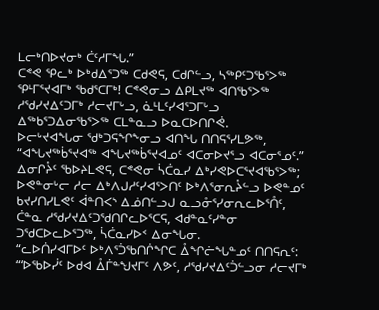ᒪᓕᒃᑎᐅᔪᓂᒃ ᑖᑦᓱᒥᖓ.”
ᑕᕝᕙ ᕿᓚᒃ ᐅᒃᑯᐃᕐᑐᖅ ᑕᑯᕙᕋ, ᑕᑯᒋᓪᓗ, ᓴᖅᑭᑦᑐᖃᕐᐳᖅ ᕿᒻᒥᕐᔪᐊᒥᒃ ᖃᑯᕐᑕᒥᒃ! ᑕᕝᕙᓂᓗ ᐃᑭᒪᔪᖅ ᐊᑎᖃᕐᐳᖅ ᓱᖁᓯᔪᐃᑦᑐᒥᒃ ᓱᓕᔪᒥᒡᓗ, ᓈᒻᒪᑦᓯᐊᕐᑐᒥᒡᓗ ᐃᖅᑲᕐᑐᐃᓂᖃᕐᐳᖅ ᑕᒪᓐᓇᓗ ᐅᓇᑕᐅᑎᒋᕚ.
ᐅᓕᒡᔪᐊᖓᓂ ᖁᒃᑐᕋᖏᖕᓂᓗ ᐊᑎᖓ ᑎᑎᕋᕐᓯᒪᕗᖅ, “ᐊᖓᔪᖅᑳᕐᔪᐊᖅ ᐊᖓᔪᖅᑳᕐᔪᐊᓄᑦ ᐊᑕᓂᐅᔪᕐᓗ ᐊᑕᓂᕐᓄᑦ.”
ᐃᓂᒋᔧᑦ ᖃᐅᔨᒪᕙᕋ, ᑕᕝᕙᓂ ᓵᑖᓇᓯ ᐃᒃᓯᕙᐅᑕᕐᔪᐊᖃᕐᐳᖅ; ᐅᕙᓐᓂᒡᓕ ᓱᓕ ᐃᒃᐱᒍᓱᑦᓯᐊᕐᐳᑎᑦ ᐅᒃᐱᕐᓂᕆᔧᓪᓗ ᐅᕙᓐᓄᑦ ᑲᔪᓯᑎᓯᒪᕙᑦ ᐋᓐᑎᐸᔅ ᐃᓅᑎᓪᓗᒍ ᓇᓗᓁᕐᓯᓂᕆᓚᐅᕐᑍᑦ, ᑖᓐᓇ ᓱᖁᓯᔪᐃᑦᑐᖁᑎᒋᓚᐅᕐᑕᕋ, ᐊᑯᓐᓇᑦᓯᓐᓂ ᑐᖁᑕᐅᓚᐅᕐᑐᖅ, ᓵᑖᓇᓯᐅᑉ ᐃᓂᖓᓂ.
“ᓚᐅᑏᓯᐊᒥᐅᑦ ᐅᒃᐱᕐᑑᖃᑎᒌᖏᑕ ᐂᖏᓖᖓᓐᓄᑦ ᑎᑎᕋᕆᑦ: “‘ᐅᖃᐅᓰᑦ ᐅᑯᐊ ᐂᒦᓐᖑᔪᒥᑦ ᐱᕗᑦ, ᓱᖁᓯᔪᐃᑦᑑᓪᓗᓂ ᓱᓕᔪᒥᒃ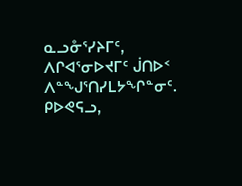ᓇᓗᓁᕐᓯᔨᒥᑦ, ᐱᒋᐊᕐᓂᐅᔪᒥᑦ ᒎᑎᐅᑉ ᐱᓐᖑᕐᑎᓯᒪᔭᖏᓐᓂᑦ.
ᑭᐅᕙᕋᓗ,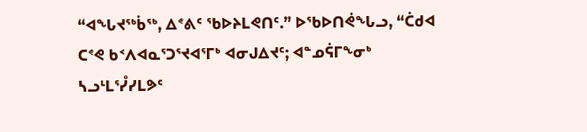“ᐊᖓᔪᖅᑳᖅ, ᐃᕝᕕᑦ ᖃᐅᔨᒪᕙᑎᑦ.” ᐅᖃᐅᑎᕚᖓᓗ, “ᑖᑯᐊ ᑕᕝᕙ ᑲᑉᐱᐊᓇᕐᑐᕐᔪᐊᕐᒥᒃ ᐊᓂᒍᐃᔪᑦ; ᐊᓐᓄᕌᒥᖕᓂᒃ ᓴᓗᒻᒪᕐᓮᓯᒪᕗᑦ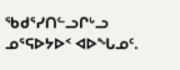ᖃᑯᕐᓯᑎᓪᓗᒋᒡᓗ ᓄᕐᕋᐅᔭᐅᑉ ᐊᐅᖓᓄᑦ.